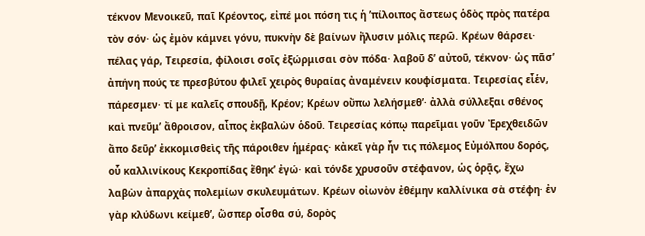τέκνον Μενοικεῦ, παῖ Κρέοντος, εἰπέ μοι πόση τις ἡ ʼπίλοιπος ἄστεως ὁδὸς πρὸς πατέρα τὸν σόν· ὡς ἐμὸν κάμνει γόνυ, πυκνὴν δὲ βαίνων ἤλυσιν μόλις περῶ. Κρέων θάρσει· πέλας γάρ, Τειρεσία, φίλοισι σοῖς ἐξώρμισαι σὸν πόδα· λαβοῦ δʼ αὐτοῦ, τέκνον· ὡς πᾶσʼ ἀπήνη πούς τε πρεσβύτου φιλεῖ χειρὸς θυραίας ἀναμένειν κουφίσματα. Τειρεσίας εἶἑν, πάρεσμεν· τί με καλεῖς σπουδῇ, Κρέον; Κρέων οὔπω λελήσμεθʼ· ἀλλὰ σύλλεξαι σθένος καὶ πνεῦμʼ ἄθροισον, αἶπος ἐκβαλὼν ὁδοῦ. Τειρεσίας κόπῳ παρεῖμαι γοῦν Ἐρεχθειδῶν ἄπο δεῦρʼ ἐκκομισθεὶς τῆς πάροιθεν ἡμέρας· κἀκεῖ γὰρ ἦν τις πόλεμος Εὐμόλπου δορός, οὗ καλλινίκους Κεκροπίδας ἔθηκʼ ἐγώ· καὶ τόνδε χρυσοῦν στέφανον, ὡς ὁρᾷς, ἔχω λαβὼν ἀπαρχὰς πολεμίων σκυλευμάτων. Κρέων οἰωνὸν ἐθέμην καλλίνικα σὰ στέφη· ἐν γὰρ κλύδωνι κείμεθʼ, ὥσπερ οἶσθα σύ, δορὸς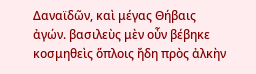Δαναϊδῶν, καὶ μέγας Θήβαις ἀγών. βασιλεὺς μὲν οὖν βέβηκε κοσμηθεὶς ὅπλοις ἤδη πρὸς ἀλκὴν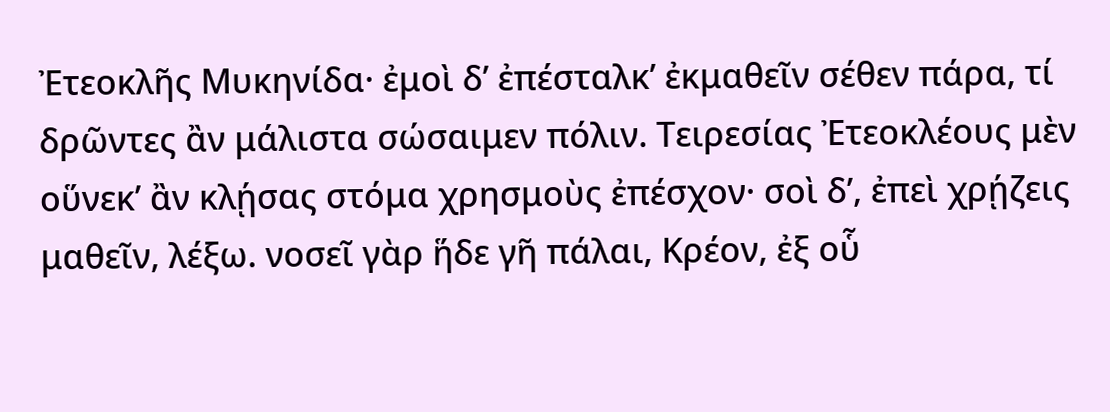Ἐτεοκλῆς Μυκηνίδα· ἐμοὶ δʼ ἐπέσταλκʼ ἐκμαθεῖν σέθεν πάρα, τί δρῶντες ἂν μάλιστα σώσαιμεν πόλιν. Τειρεσίας Ἐτεοκλέους μὲν οὕνεκʼ ἂν κλῄσας στόμα χρησμοὺς ἐπέσχον· σοὶ δʼ, ἐπεὶ χρῄζεις μαθεῖν, λέξω. νοσεῖ γὰρ ἥδε γῆ πάλαι, Κρέον, ἐξ οὗ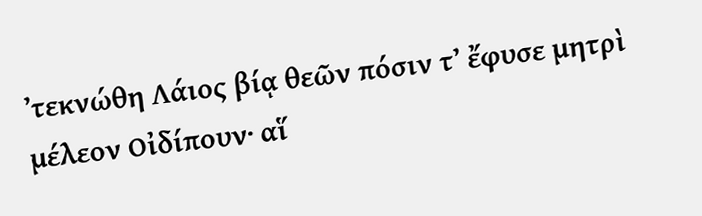ʼτεκνώθη Λάιος βίᾳ θεῶν πόσιν τʼ ἔφυσε μητρὶ μέλεον Οἰδίπουν· αἵ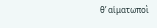θʼ αἱματωποὶ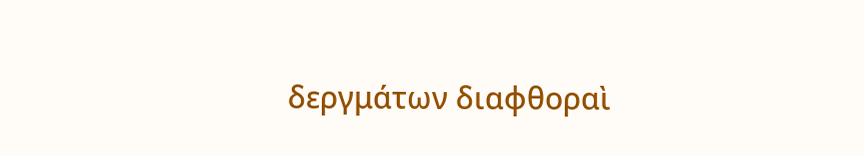δεργμάτων διαφθοραὶ